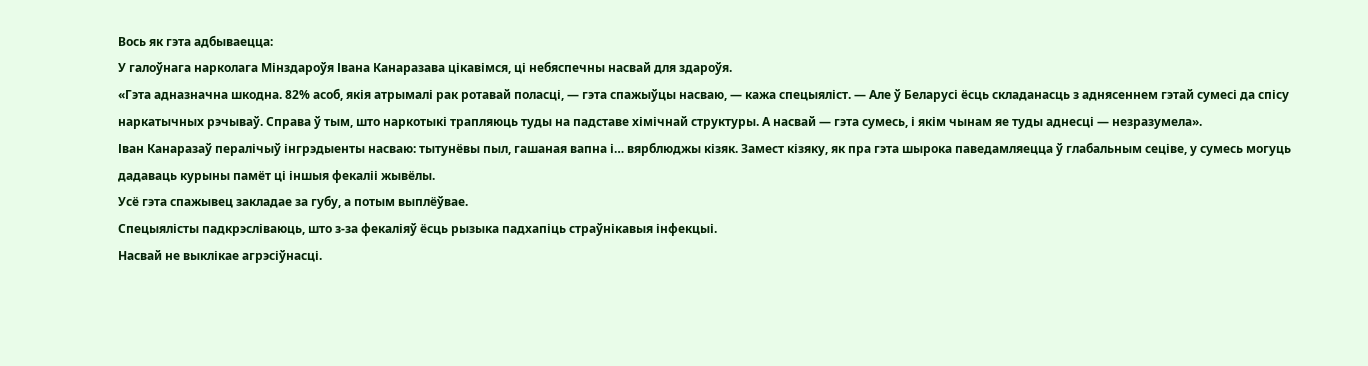Вось як гэта адбываецца:
У галоўнага нарколага Мінздароўя Івана Канаразава цікавімся, ці небяспечны насвай для здароўя.
«Гэта адназначна шкодна. 82% асоб, якія атрымалі рак ротавай поласці, — гэта спажыўцы насваю, — кажа спецыяліст. — Але ў Беларусі ёсць складанасць з аднясеннем гэтай сумесі да спісу наркатычных рэчываў. Справа ў тым, што наркотыкі трапляюць туды на падставе хімічнай структуры. А насвай — гэта сумесь, і якім чынам яе туды аднесці — незразумела».
Іван Канаразаў пералічыў інгрэдыенты насваю: тытунёвы пыл, гашаная вапна і… вярблюджы кізяк. Замест кізяку, як пра гэта шырока паведамляецца ў глабальным сеціве, у сумесь могуць дадаваць курыны памёт ці іншыя фекаліі жывёлы.
Усё гэта спажывец закладае за губу, а потым выплёўвае.
Спецыялісты падкрэсліваюць, што з-за фекаліяў ёсць рызыка падхапіць страўнікавыя інфекцыі.
Насвай не выклікае агрэсіўнасці.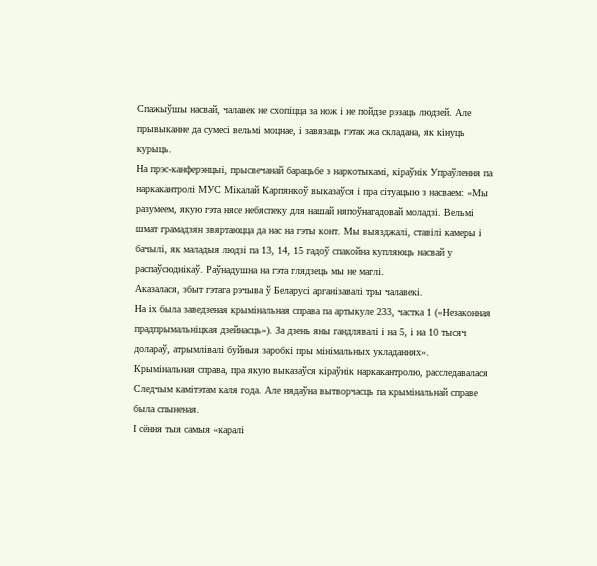Спажыўшы насвай, чалавек не схопіцца за нож і не пойдзе рэзаць людзей. Але прывыканне да сумесі вельмі моцнае, і завязаць гэтак жа складана, як кінуць курыць.
На прэс-канферэнцыі, прысвечанай барацьбе з наркотыкамі, кіраўнік Упраўлення па наркакантролі МУС Мікалай Карпянкоў выказаўся і пра сітуацыю з насваем: «Мы разумеем, якую гэта нясе небяспеку для нашай няпоўнагадовай моладзі. Вельмі шмат грамадзян звяртаюцца да нас на гэты конт. Мы выязджалі, ставілі камеры і бачылі, як маладыя людзі па 13, 14, 15 гадоў спакойна купляюць насвай у распаўсюднікаў. Раўнадушна на гэта глядзець мы не маглі.
Аказалася, збыт гэтага рэчыва ў Беларусі арганізавалі тры чалавекі.
На іх была заведзеная крымінальная справа па артыкуле 233, частка 1 («Незаконная прадпрымальніцкая дзейнасць»). За дзень яны гандлявалі і на 5, і на 10 тысяч долараў, атрымлівалі буйныя заробкі пры мінімальных укладаннях».
Крымінальная справа, пра якую выказаўся кіраўнік наркакантролю, расследавалася Следчым камітэтам каля года. Але нядаўна вытворчасць па крымінальнай справе была спыненая.
І сёння тыя самыя «каралі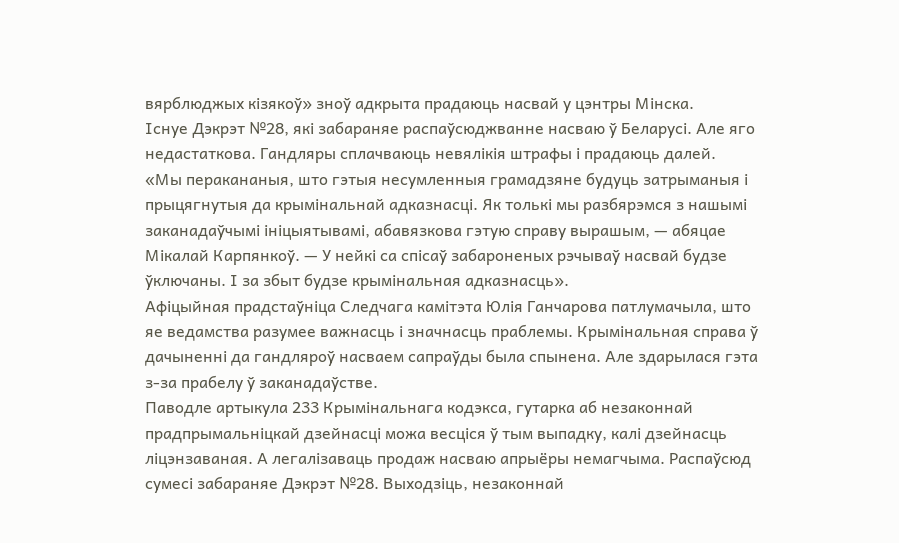вярблюджых кізякоў» зноў адкрыта прадаюць насвай у цэнтры Мінска.
Існуе Дэкрэт №28, які забараняе распаўсюджванне насваю ў Беларусі. Але яго недастаткова. Гандляры сплачваюць невялікія штрафы і прадаюць далей.
«Мы перакананыя, што гэтыя несумленныя грамадзяне будуць затрыманыя і прыцягнутыя да крымінальнай адказнасці. Як толькі мы разбярэмся з нашымі заканадаўчымі ініцыятывамі, абавязкова гэтую справу вырашым, — абяцае Мікалай Карпянкоў. — У нейкі са спісаў забароненых рэчываў насвай будзе ўключаны. І за збыт будзе крымінальная адказнасць».
Афіцыйная прадстаўніца Следчага камітэта Юлія Ганчарова патлумачыла, што яе ведамства разумее важнасць і значнасць праблемы. Крымінальная справа ў дачыненні да гандляроў насваем сапраўды была спынена. Але здарылася гэта з-за прабелу ў заканадаўстве.
Паводле артыкула 233 Крымінальнага кодэкса, гутарка аб незаконнай прадпрымальніцкай дзейнасці можа весціся ў тым выпадку, калі дзейнасць ліцэнзаваная. А легалізаваць продаж насваю апрыёры немагчыма. Распаўсюд сумесі забараняе Дэкрэт №28. Выходзіць, незаконнай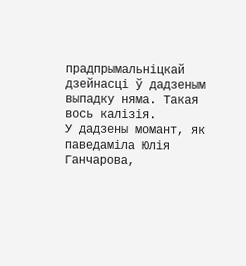прадпрымальніцкай дзейнасці ў дадзеным выпадку няма. Такая вось калізія.
У дадзены момант, як паведаміла Юлія Ганчарова,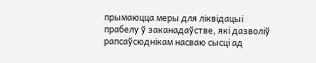прымаюцца меры для ліквідацыі прабелу ў заканадаўстве, які дазволіў рапсаўсюднікам насваю сысці ад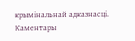крымінальнай адказнасці.
Каментары